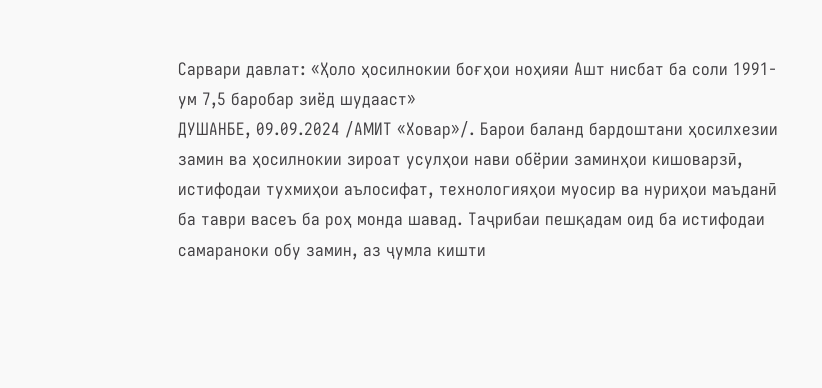Сарвари давлат: «Ҳоло ҳосилнокии боғҳои ноҳияи Ашт нисбат ба соли 1991-ум 7,5 баробар зиёд шудааст»
ДУШАНБЕ, 09.09.2024 /АМИТ «Ховар»/. Барои баланд бардоштани ҳосилхезии замин ва ҳосилнокии зироат усулҳои нави обёрии заминҳои кишоварзӣ, истифодаи тухмиҳои аълосифат, технологияҳои муосир ва нуриҳои маъданӣ ба таври васеъ ба роҳ монда шавад. Таҷрибаи пешқадам оид ба истифодаи самараноки обу замин, аз ҷумла кишти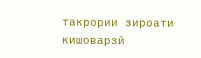такрории зироати кишоварзӣ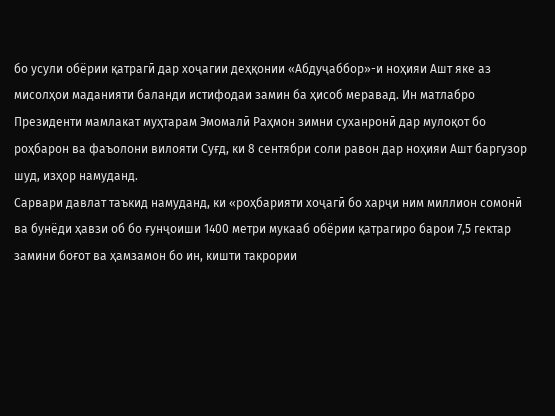бо усули обёрии қатрагӣ дар хоҷагии деҳқонии «Абдуҷаббор»-и ноҳияи Ашт яке аз мисолҳои маданияти баланди истифодаи замин ба ҳисоб меравад. Ин матлабро Президенти мамлакат муҳтарам Эмомалӣ Раҳмон зимни суханронӣ дар мулоқот бо роҳбарон ва фаъолони вилояти Суғд, ки 8 сентябри соли равон дар ноҳияи Ашт баргузор шуд, изҳор намуданд.
Сарвари давлат таъкид намуданд, ки «роҳбарияти хоҷагӣ бо харҷи ним миллион сомонӣ ва бунёди ҳавзи об бо ғунҷоиши 1400 метри мукааб обёрии қатрагиро барои 7,5 гектар замини боғот ва ҳамзамон бо ин, кишти такрории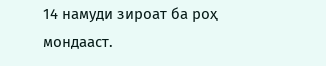14 намуди зироат ба роҳ мондааст.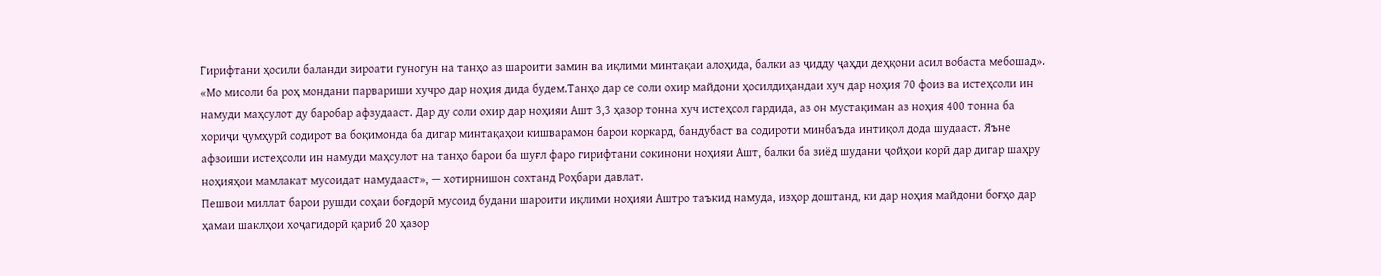Гирифтани ҳосили баланди зироати гуногун на танҳо аз шароити замин ва иқлими минтақаи алоҳида, балки аз ҷидду ҷаҳди деҳқони асил вобаста мебошад».
«Мо мисоли ба роҳ мондани парвариши хучро дар ноҳия дида будем.Танҳо дар се соли охир майдони ҳосилдиҳандаи хуч дар ноҳия 70 фоиз ва истеҳсоли ин намуди маҳсулот ду баробар афзудааст. Дар ду соли охир дар ноҳияи Ашт 3,3 ҳазор тонна хуч истеҳсол гардида, аз он мустақиман аз ноҳия 400 тонна ба хориҷи ҷумҳурӣ содирот ва боқимонда ба дигар минтақаҳои кишварамон барои коркард, бандубаст ва содироти минбаъда интиқол дода шудааст. Яъне афзоиши истеҳсоли ин намуди маҳсулот на танҳо барои ба шуғл фаро гирифтани сокинони ноҳияи Ашт, балки ба зиёд шудани ҷойҳои корӣ дар дигар шаҳру ноҳияҳои мамлакат мусоидат намудааст», — хотирнишон сохтанд Роҳбари давлат.
Пешвои миллат барои рушди соҳаи боғдорӣ мусоид будани шароити иқлими ноҳияи Аштро таъкид намуда, изҳор доштанд, ки дар ноҳия майдони боғҳо дар ҳамаи шаклҳои хоҷагидорӣ қариб 20 ҳазор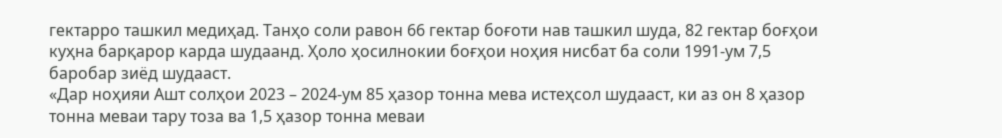гектарро ташкил медиҳад. Танҳо соли равон 66 гектар боғоти нав ташкил шуда, 82 гектар боғҳои куҳна барқарор карда шудаанд. Ҳоло ҳосилнокии боғҳои ноҳия нисбат ба соли 1991-ум 7,5 баробар зиёд шудааст.
«Дар ноҳияи Ашт солҳои 2023 – 2024-ум 85 ҳазор тонна мева истеҳсол шудааст, ки аз он 8 ҳазор тонна меваи тару тоза ва 1,5 ҳазор тонна меваи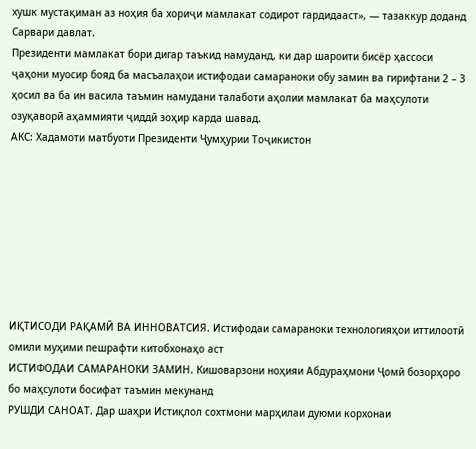хушк мустақиман аз ноҳия ба хориҷи мамлакат содирот гардидааст», — тазаккур доданд Сарвари давлат.
Президенти мамлакат бори дигар таъкид намуданд, ки дар шароити бисёр ҳассоси ҷаҳони муосир бояд ба масъалаҳои истифодаи самараноки обу замин ва гирифтани 2 – 3 ҳосил ва ба ин васила таъмин намудани талаботи аҳолии мамлакат ба маҳсулоти озуқаворӣ аҳаммияти ҷиддӣ зоҳир карда шавад.
АКС: Хадамоти матбуоти Президенти Ҷумҳурии Тоҷикистон








ИҚТИСОДИ РАҚАМӢ ВА ИННОВАТСИЯ. Истифодаи самараноки технологияҳои иттилоотӣ омили муҳими пешрафти китобхонаҳо аст
ИСТИФОДАИ САМАРАНОКИ ЗАМИН. Кишоварзони ноҳияи Абдураҳмони Ҷомӣ бозорҳоро бо маҳсулоти босифат таъмин мекунанд
РУШДИ САНОАТ. Дар шаҳри Истиқлол сохтмони марҳилаи дуюми корхонаи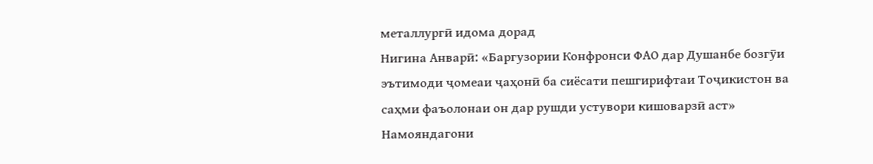металлургӣ идома дорад
Нигина Анварӣ: «Баргузории Конфронси ФАО дар Душанбе бозгӯи эътимоди ҷомеаи ҷаҳонӣ ба сиёсати пешгирифтаи Тоҷикистон ва саҳми фаъолонаи он дар рушди устувори кишоварзӣ аст»
Намояндагони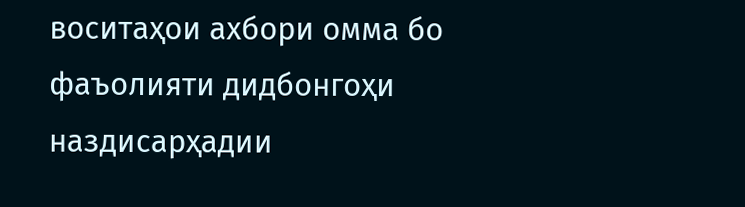воситаҳои ахбори омма бо фаъолияти дидбонгоҳи наздисарҳадии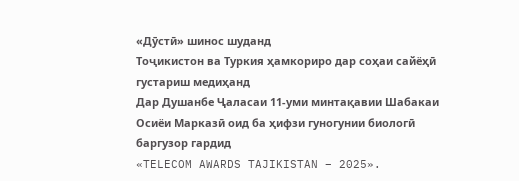«Дӯстӣ» шинос шуданд
Тоҷикистон ва Туркия ҳамкориро дар соҳаи сайёҳӣ густариш медиҳанд
Дар Душанбе Ҷаласаи 11-уми минтақавии Шабакаи Осиёи Марказӣ оид ба ҳифзи гуногунии биологӣ баргузор гардид
«TELECOM AWARDS TAJIKISTAN – 2025».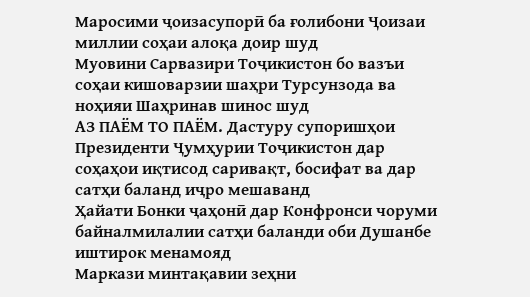Маросими ҷоизасупорӣ ба ғолибони Ҷоизаи миллии соҳаи алоқа доир шуд
Муовини Сарвазири Тоҷикистон бо вазъи соҳаи кишоварзии шаҳри Турсунзода ва ноҳияи Шаҳринав шинос шуд
АЗ ПАЁМ ТО ПАЁМ. Дастуру супоришҳои Президенти Ҷумҳурии Тоҷикистон дар соҳаҳои иқтисод саривақт, босифат ва дар сатҳи баланд иҷро мешаванд
Ҳайати Бонки ҷаҳонӣ дар Конфронси чоруми байналмилалии сатҳи баланди оби Душанбе иштирок менамояд
Маркази минтақавии зеҳни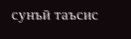сунъӣ таъсис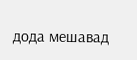дода мешавад